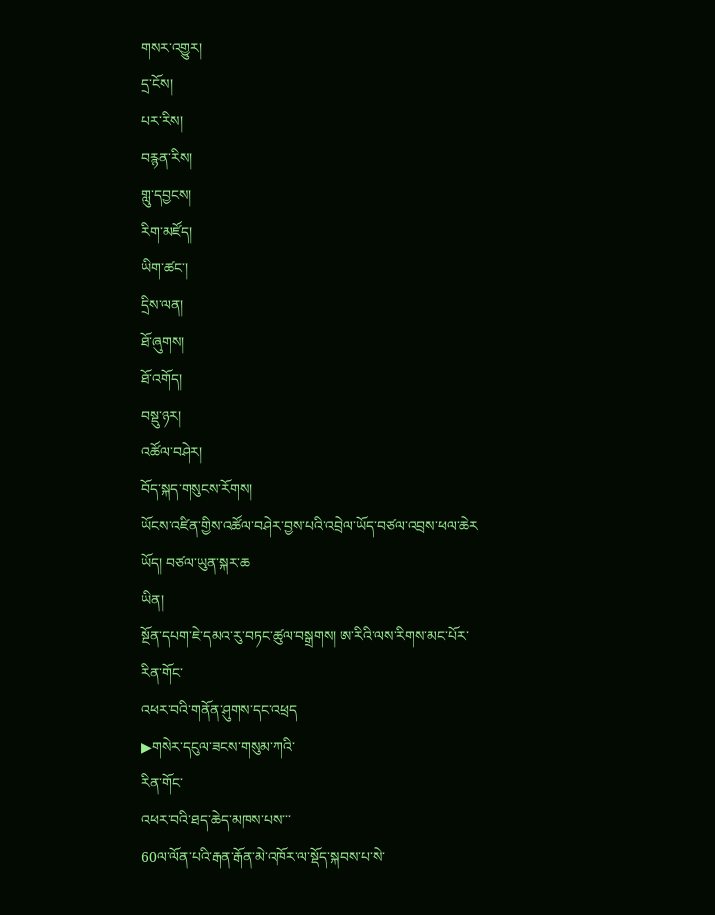གསར་འགྱུར།
དྲ་ངོས།
པར་རིས།
བརྙན་རིས།
གླུ་དབྱངས།
རིག་མཛོད།
ཡིག་ཚང་།
དྲིས་ལན།
ཐོ་ཞུགས།
ཐོ་འགོད།
བསྡུ་ཉར།
འཚོལ་བཤེར།
བོད་སྐད་གསུངས་རོགས།
ཡོངས་འཛིན་གྱིས་འཚོལ་བཤེར་བྱས་པའི་འབྲེལ་ཡོད་བཙལ་འབྲས་ཕལ་ཆེར
ཡོད། བཙལ་ཡུན་སྐར་ཆ
ཡིན།
སྔོན་དཔག་ཇེ་དམའ་རུ་བཏང་ཚུལ་བསྒྲགས། ཨ་རིའི་ལས་རིགས་མང་པོར་
རིན་གོང་
འཕར་བའི་གནོན་ཤུགས་དང་འཕྲད
▶གསེར་དངུལ་ཟངས་གསུམ་ཀའི་
རིན་གོང་
འཕར་བའི་ཐད་ཆེད་མཁས་པས་་་
60ལ་ལོན་པའི་རྒན་རྒོན་མེ་འཁོར་ལ་སྡོད་སྐབས་པ་སེ་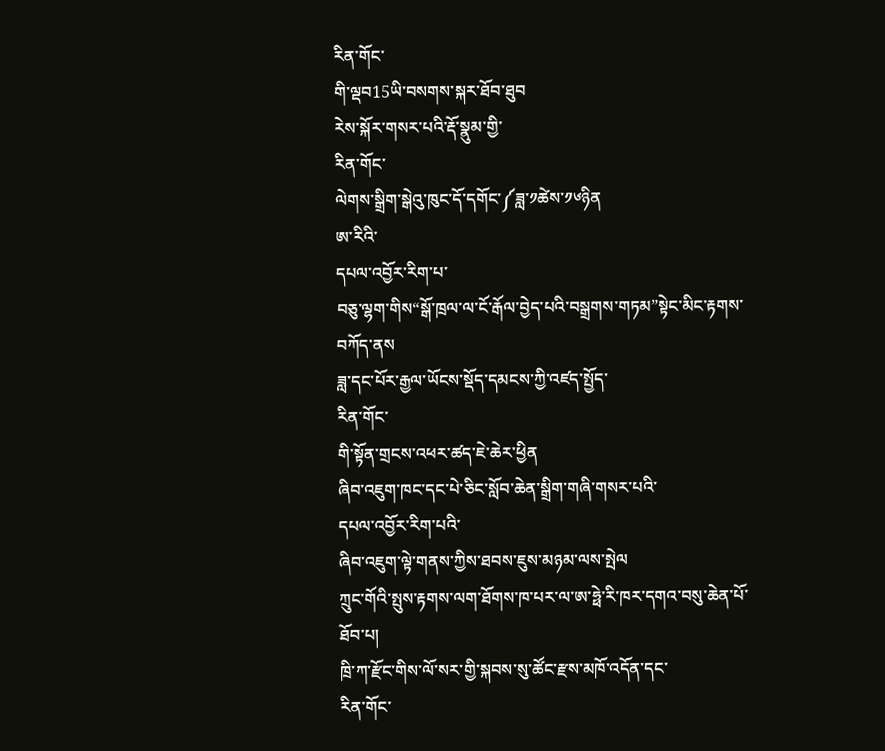རིན་གོང་
གི་ལྡབ15ཡི་བསགས་སྐར་ཐོབ་ཐུབ
རེས་སྐོར་གསར་པའི་རྡོ་སྣུམ་གྱི་
རིན་གོང་
ལེགས་སྒྲིག་སྒེའུ་ཁུང་དོ་དགོང་༼ཟླ་༡ཚེས་༡༦ཉིན
ཨ་རིའི་
དཔལ་འབྱོར་རིག་པ་
བཅུ་ལྷག་གིས“སྒོ་ཁྲལ་ལ་ངོ་རྒོལ་བྱེད་པའི་བསྒྲགས་གཏམ”སྟེང་མིང་རྟགས་བཀོད་ནས
ཟླ་དང་པོར་རྒྱལ་ཡོངས་སྡོད་དམངས་ཀྱི་འཛད་སྤྱོད་
རིན་གོང་
གི་སྟོན་གྲངས་འཕར་ཚད་ཇེ་ཆེར་ཕྱིན
ཞིབ་འཇུག་ཁང་དང་པེ་ཅིང་སློབ་ཆེན་སྒྲིག་གཞི་གསར་པའི་
དཔལ་འབྱོར་རིག་པའི་
ཞིབ་འཇུག་ལྟེ་གནས་ཀྱིས་ཐབས་ཇུས་མཉམ་ལས་སྤེལ
ཀྲུང་གོའི་སྤུས་རྟགས་ལག་ཐོགས་ཁ་པར་ལ་ཨ་ཧྥེ་རི་ཁར་དགའ་བསུ་ཆེན་པོ་ཐོབ་པ།
ཁྲི་ཀ་རྫོང་གིས་ལོ་སར་གྱི་སྐབས་སུ་ཚོང་རྫས་མཁོ་འདོན་དང་
རིན་གོང་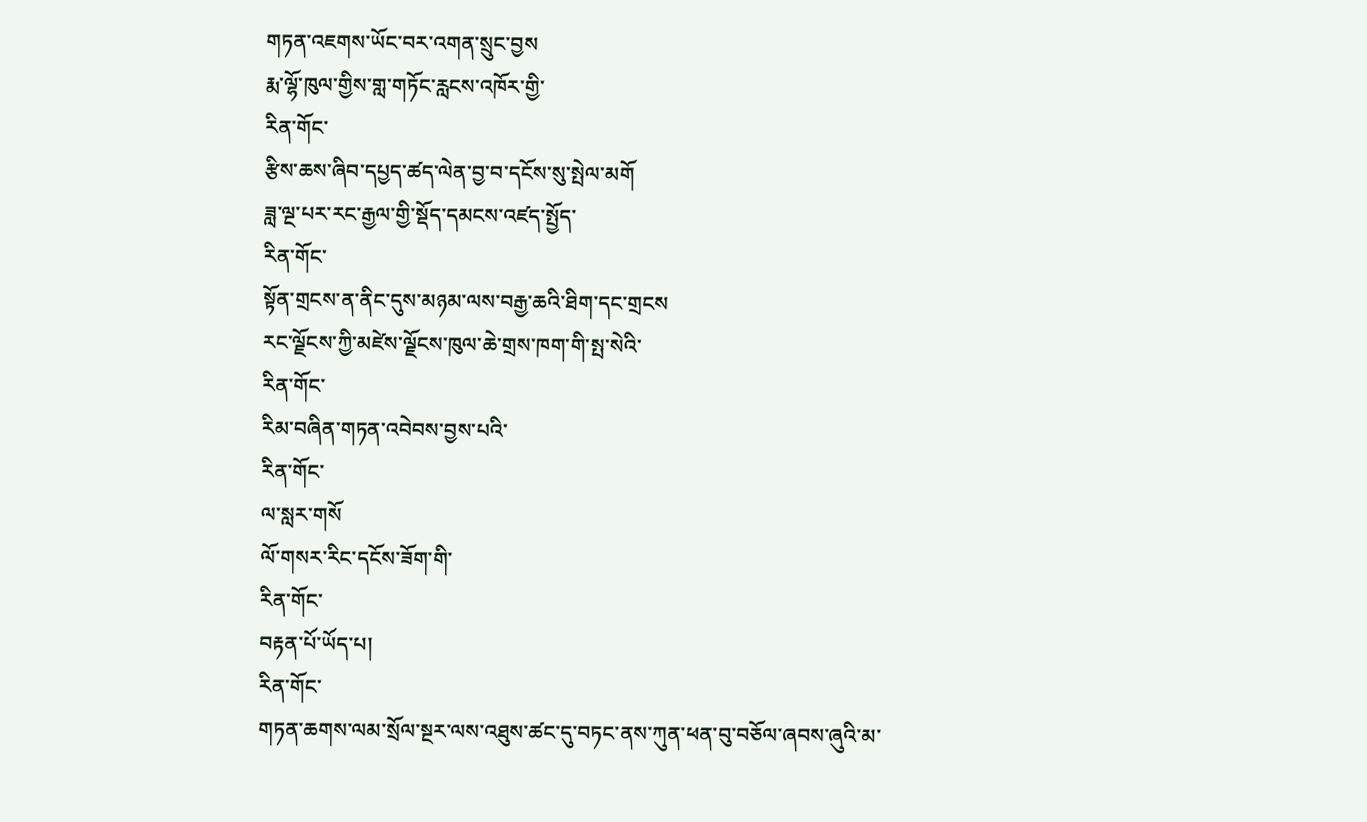གཏན་འཇགས་ཡོང་བར་འགན་སྲུང་བྱས
རྨ་ལྷོ་ཁུལ་གྱིས་གླ་གཏོང་རླངས་འཁོར་གྱི་
རིན་གོང་
རྩིས་ཆས་ཞིབ་དཔྱད་ཚད་ལེན་བྱ་བ་དངོས་སུ་སྤེལ་མགོ
ཟླ་ལྔ་པར་རང་རྒྱལ་གྱི་སྡོད་དམངས་འཛད་སྤྱོད་
རིན་གོང་
སྟོན་གྲངས་ན་ནིང་དུས་མཉམ་ལས་བརྒྱ་ཆའི་ཐིག་དང་གྲངས
རང་ལྗོངས་ཀྱི་མཛེས་ལྗོངས་ཁུལ་ཆེ་གྲས་ཁག་གི་སྤ་སེའི་
རིན་གོང་
རིམ་བཞིན་གཏན་འབེབས་བྱས་པའི་
རིན་གོང་
ལ་སླར་གསོ
ལོ་གསར་རིང་དངོས་ཟོག་གི་
རིན་གོང་
བརྟན་པོ་ཡོད་པ།
རིན་གོང་
གཏན་ཆགས་ལམ་སྲོལ་སྔར་ལས་འཐུས་ཚང་དུ་བཏང་ནས་ཀུན་ཕན་བུ་བཅོལ་ཞབས་ཞུའི་མ་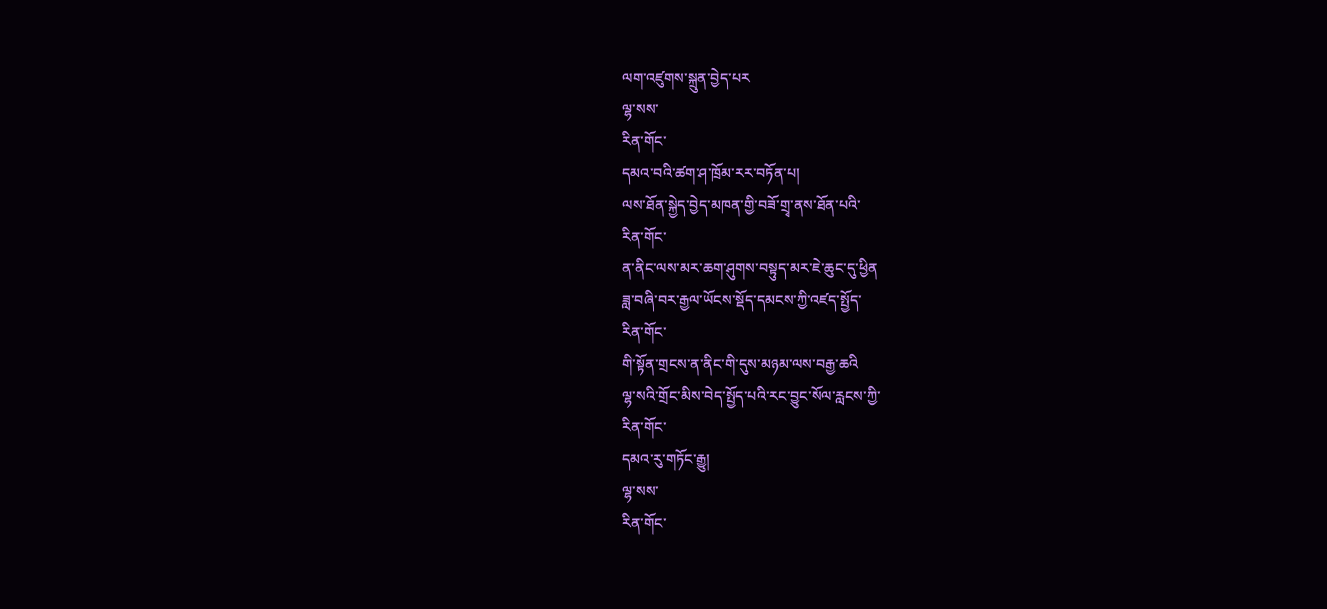ལག་འཛུགས་སྐྲུན་བྱེད་པར
ལྷ་སས་
རིན་གོང་
དམའ་བའི་ཚག་ཤ་ཁྲོམ་རར་བཏོན་པ།
ལས་ཐོན་སྐྱེད་བྱེད་མཁན་གྱི་བཟོ་གྲྭ་ནས་ཐོན་པའི་
རིན་གོང་
ན་ནིང་ལས་མར་ཆག་ཤུགས་བསྟུད་མར་ཇེ་ཆུང་དུ་ཕྱིན
ཟླ་བཞི་བར་རྒྱལ་ཡོངས་སྡོད་དམངས་ཀྱི་འཛད་སྤྱོད་
རིན་གོང་
གི་སྟོན་གྲངས་ན་ནིང་གི་དུས་མཉམ་ལས་བརྒྱ་ཆའི
ལྷ་སའི་གྲོང་མིས་བེད་སྤྱོད་པའི་རང་བྱུང་སོལ་རླངས་ཀྱི་
རིན་གོང་
དམའ་རུ་གཏོང་རྒྱུ།
ལྷ་སས་
རིན་གོང་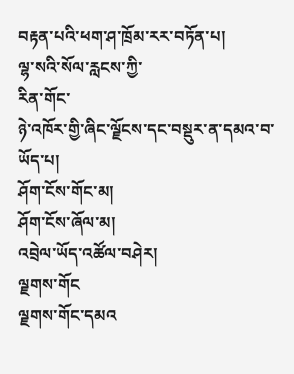བརྟན་པའི་ཕག་ཤ་ཁྲོམ་རར་བཏོན་པ།
ལྷ་སའི་སོལ་རླངས་ཀྱི་
རིན་གོང་
ཉེ་འཁོར་གྱི་ཞིང་ལྗོངས་དང་བསྡུར་ན་དམའ་བ་ཡོད་པ།
ཤོག་ངོས་གོང་མ།
ཤོག་ངོས་ཞོལ་མ།
འབྲེལ་ཡོད་འཚོལ་བཤེར།
ལྗགས་གོང
ལྗགས་གོང་དམའ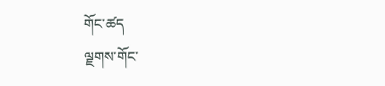གོང་ཚད
ལྗགས་གོང་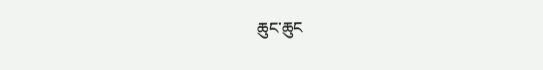ཆུང་ཆུང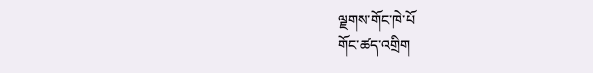ལྗགས་གོང་ཁེ་པོ
གོང་ཚད་འགྲིག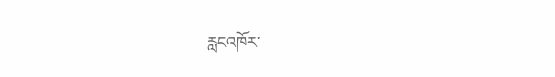རླངའཁོར་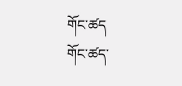གོང་ཚད
གོང་ཚད་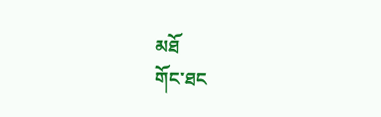མཐོ
གོང་ཐང